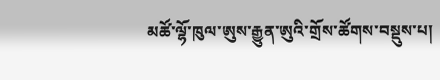མཚོ་ལྷོ་ཁུལ་ཨུས་རྒྱུན་ཨུའི་གྲོས་ཚོགས་བསྡུས་པ།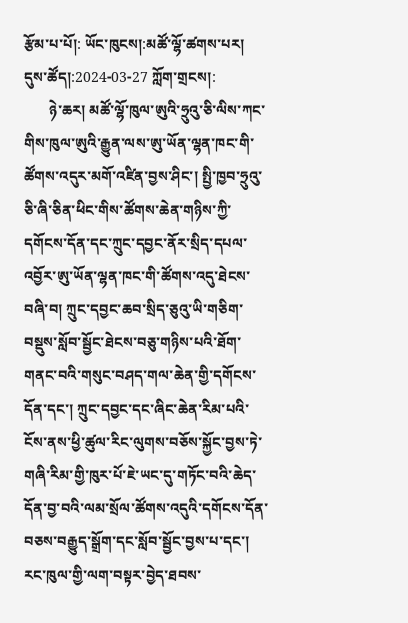རྩོམ་པ་པོ།: ཡོང་ཁུངས།:མཚོ་ལྷོ་ཚགས་པར། དུས་ཚོད།:2024-03-27 ཀློག་གྲངས།:
       ཉེ་ཆར། མཚོ་ལྷོ་ཁུལ་ཨུའི་ཧྲུའུ་ཅི་ལིས་ཀང་གིས་ཁུལ་ཨུའི་རྒྱུན་ལས་ཨུ་ཡོན་ལྷན་ཁང་གི་ཚོགས་འདུར་མགོ་འཛིན་བྱས་ཤིང་། སྤྱི་ཁྱབ་ཧྲུའུ་ཅི་ཞི་ཅིན་ཕིང་གིས་ཚོགས་ཆེན་གཉིས་ཀྱི་དགོངས་དོན་དང་ཀྲུང་དབྱང་ནོར་སྲིད་དཔལ་འབྱོར་ཨུ་ཡོན་ལྷན་ཁང་གི་ཚོགས་འདུ་ཐེངས་བཞི་བ། ཀྲུང་དབྱང་ཆབ་སྲིད་ཅུའུ་ཡི་གཅིག་བསྡུས་སློབ་སྦྱོང་ཐེངས་བཅུ་གཉིས་པའི་ཐོག་གནང་བའི་གསུང་བཤད་གལ་ཆེན་གྱི་དགོངས་དོན་དང་། ཀྲུང་དབྱང་དང་ཞིང་ཆེན་རིམ་པའི་ངོས་ནས་ཕྱི་ཚུལ་རིང་ལུགས་བཅོས་སྐྱོང་བྱས་ཏེ་གཞི་རིམ་གྱི་ཁུར་པོ་ཇེ་ཡང་དུ་གཏོང་བའི་ཆེད་དོན་བྱ་བའི་ལམ་སྲོལ་ཚོགས་འདུའི་དགོངས་དོན་བཅས་བརྒྱུད་སྒྲོག་དང་སློབ་སྦྱོང་བྱས་པ་དང་། རང་ཁུལ་གྱི་ལག་བསྟར་བྱེད་ཐབས་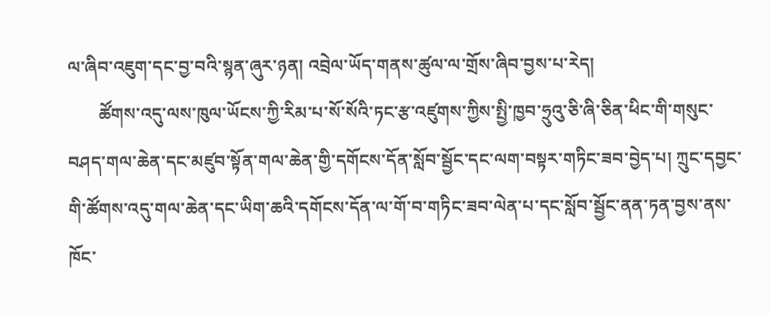ལ་ཞིབ་འཇུག་དང་བྱ་བའི་སྙན་ཞུར་ཉན། འབྲེལ་ཡོད་གནས་ཚུལ་ལ་གྲོས་ཞིབ་བྱས་པ་རེད།
       ཚོགས་འདུ་ལས་ཁུལ་ཡོངས་ཀྱི་རིམ་པ་སོ་སོའི་ཏང་རྩ་འཛུགས་ཀྱིས་སྤྱི་ཁྱབ་ཧྲུའུ་ཅི་ཞི་ཅིན་ཕིང་གི་གསུང་བཤད་གལ་ཆེན་དང་མཛུབ་སྟོན་གལ་ཆེན་གྱི་དགོངས་དོན་སློབ་སྦྱོང་དང་ལག་བསྟར་གཏིང་ཟབ་བྱེད་པ། ཀྲུང་དབྱང་གི་ཚོགས་འདུ་གལ་ཆེན་དང་ཡིག་ཆའི་དགོངས་དོན་ལ་གོ་བ་གཏིང་ཟབ་ལེན་པ་དང་སློབ་སྦྱོང་ནན་ཏན་བྱས་ནས་ཁོང་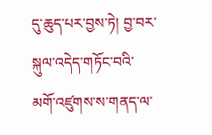དུ་ཆུད་པར་བྱས་ཏེ། བྱ་བར་སྐུལ་འདེད་གཏོང་བའི་མགོ་འཛུགས་ས་གནད་ལ་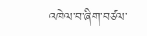འཁེལ་བ་ཞིག་བཙལ་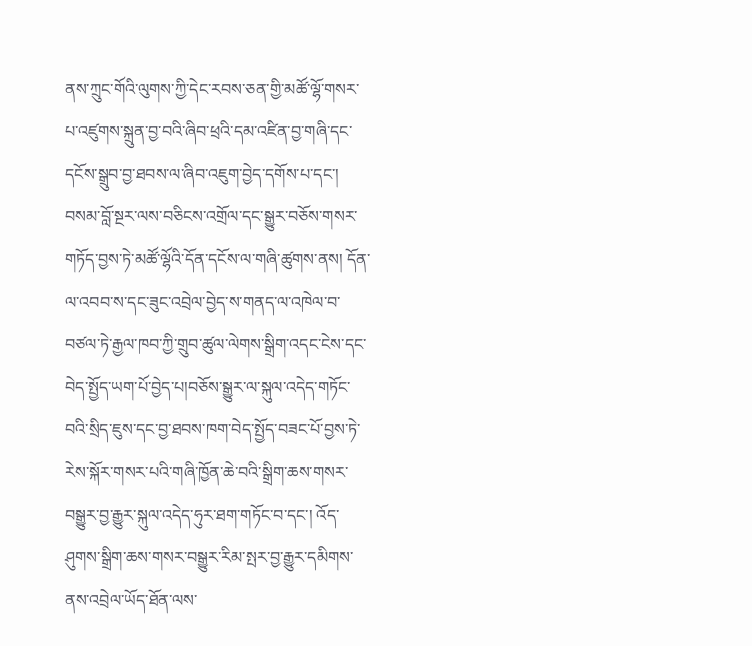ནས་ཀྲུང་གོའི་ལུགས་ཀྱི་དེང་རབས་ཅན་གྱི་མཚོ་ལྷོ་གསར་པ་འཛུགས་སྐྲུན་བྱ་བའི་ཞིབ་ཕྲའི་དམ་འཛིན་བྱ་གཞི་དང་དངོས་སྒྲུབ་བྱ་ཐབས་ལ་ཞིབ་འཇུག་བྱེད་དགོས་པ་དང་། བསམ་བློ་སྔར་ལས་བཅིངས་འགྲོལ་དང་སྒྱུར་བཅོས་གསར་གཏོད་བྱས་ཏེ་མཚོ་ལྷོའི་དོན་དངོས་ལ་གཞི་ཚུགས་ནས། དོན་ལ་འབབ་ས་དང་ཟུང་འབྲེལ་བྱེད་ས་གནད་ལ་འཁེལ་བ་བཙལ་ཏེ་རྒྱལ་ཁབ་ཀྱི་གྲུབ་ཚུལ་ལེགས་སྒྲིག་འདང་ངེས་དང་བེད་སྤྱོད་ཡག་པོ་བྱེད་པ།བཅོས་སྒྱུར་ལ་སྐུལ་འདེད་གཏོང་བའི་སྲིད་ཇུས་དང་བྱ་ཐབས་ཁག་བེད་སྤྱོད་བཟང་པོ་བྱས་ཏེ་རེས་སྐོར་གསར་པའི་གཞི་ཁྱོན་ཆེ་བའི་སྒྲིག་ཆས་གསར་བསྒྱུར་བྱ་རྒྱུར་སྐུལ་འདེད་ཧུར་ཐག་གཏོང་བ་དང་། འོད་ཤུགས་སྒྲིག་ཆས་གསར་བསྒྱུར་རིམ་སྤར་བྱ་རྒྱུར་དམིགས་ནས་འབྲེལ་ཡོད་ཐོན་ལས་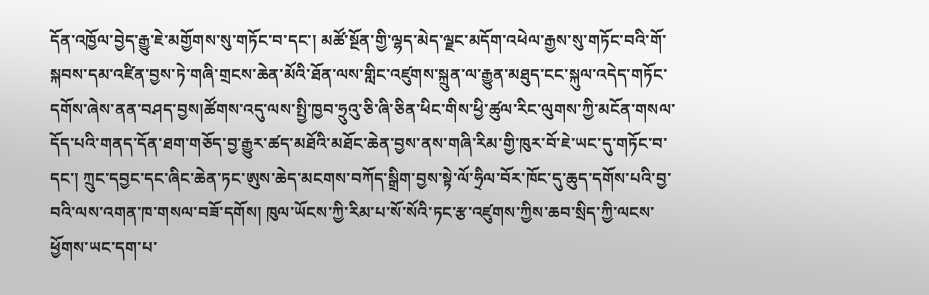དོན་འཁྱོལ་བྱེད་རྒྱུ་ཇེ་མགྱོགས་སུ་གཏོང་བ་དང་། མཚོ་སྔོན་གྱི་ལྷད་མེད་ལྗང་མདོག་འཕེལ་རྒྱས་སུ་གཏོང་བའི་གོ་སྐབས་དམ་འཛིན་བྱས་ཏེ་གཞི་གྲངས་ཆེན་མོའི་ཐོན་ལས་གླིང་འཛུགས་སྐྲུན་ལ་རྒྱུན་མཐུད་ངང་སྐུལ་འདེད་གཏོང་དགོས་ཞེས་ནན་བཤད་བྱས།ཚོགས་འདུ་ལས་སྤྱི་ཁྱབ་ཧྲུའུ་ཅི་ཞི་ཅིན་ཕིང་གིས་ཕྱི་ཚུལ་རིང་ལུགས་ཀྱི་མངོན་གསལ་དོད་པའི་གནད་དོན་ཐག་གཅོད་བྱ་རྒྱུར་ཚད་མཐོའི་མཐོང་ཆེན་བྱས་ནས་གཞི་རིམ་གྱི་ཁུར་བོ་ཇེ་ཡང་དུ་གཏོང་བ་དང་། ཀྲུང་དབྱང་དང་ཞིང་ཆེན་ཏང་ཨུས་ཆེད་མངགས་བཀོད་སྒྲིག་བྱས་སྟེ་ལོ་ཧྲིལ་བོར་ཁོང་དུ་ཆུད་དགོས་པའི་བྱ་བའི་ལས་འགན་ཁ་གསལ་བཟོ་དགོས། ཁུལ་ཡོངས་ཀྱི་རིམ་པ་སོ་སོའི་ཏང་རྩ་འཛུགས་ཀྱིས་ཆབ་སྲིད་ཀྱི་ལངས་ཕྱོགས་ཡང་དག་པ་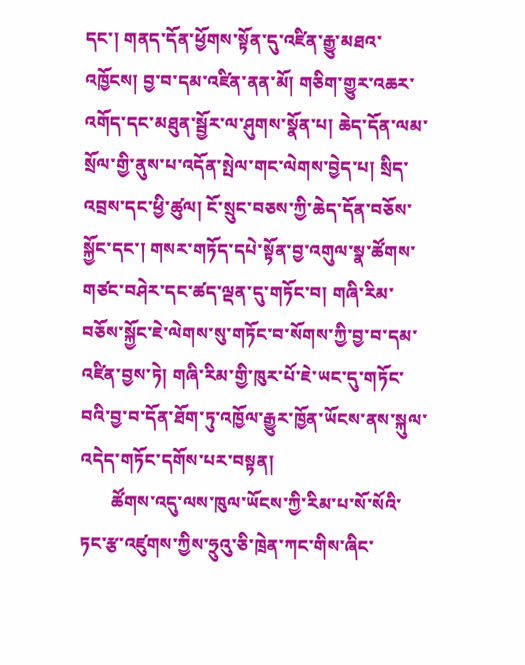དང་། གནད་དོན་ཕྱོགས་སྟོན་དུ་འཛིན་རྒྱུ་མཐའ་འཁྱོངས། བྱ་བ་དམ་འཛིན་ནན་མོ། གཅིག་གྱུར་འཆར་འགོད་དང་མཐུན་སྦྱོར་ལ་ཤུགས་སྣོན་པ། ཆེད་དོན་ལམ་སྲོལ་གྱི་ནུས་པ་འདོན་སྤེལ་གང་ལེགས་བྱེད་པ། སྲིད་འབྲས་དང་ཕྱི་ཚུལ། ངོ་སྲུང་བཅས་ཀྱི་ཆེད་དོན་བཅོས་སྐྱོང་དང་། གསར་གཏོད་དཔེ་སྟོན་བྱ་འགུལ་སྣ་ཚོགས་གཙང་བཤེར་དང་ཚད་ལྡན་དུ་གཏོང་བ། གཞི་རིམ་བཅོས་སྐྱོང་ཇེ་ལེགས་སུ་གཏོང་བ་སོགས་ཀྱི་བྱ་བ་དམ་འཛིན་བྱས་ཏེ། གཞི་རིམ་གྱི་ཁུར་པོ་ཇེ་ཡང་དུ་གཏོང་བའི་བྱ་བ་དོན་ཐོག་ཏུ་འཁྱོལ་རྒྱུར་ཁྱོན་ཡོངས་ནས་སྐུལ་འདེད་གཏོང་དགོས་པར་བསྟན།
       ཚོགས་འདུ་ལས་ཁུལ་ཡོངས་ཀྱི་རིམ་པ་སོ་སོའི་ཏང་རྩ་འཛུགས་ཀྱིས་ཧྲུའུ་ཅི་ཁྲེན་ཀང་གིས་ཞིང་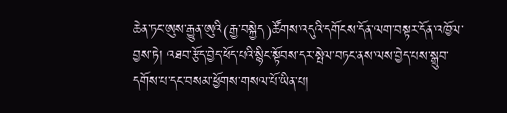ཆེན་ཏང་ཨུས་རྒྱུན་ཨུའི(རྒྱ་བསྐྱེད)ཚོགས་འདུའི་དགོངས་དོན་ལག་བསྟར་དོན་འཁྱོལ་བྱས་ཏེ། འཐབ་རྩོད་བྱེད་ཕོད་པའི་སྙིང་སྟོབས་དར་སྤེལ་བཏང་ནས་ལས་བྱེད་པས་སྒྲུབ་དགོས་པ་དང་བསམ་ཕྱོགས་གསལ་པོ་ཡིན་པ།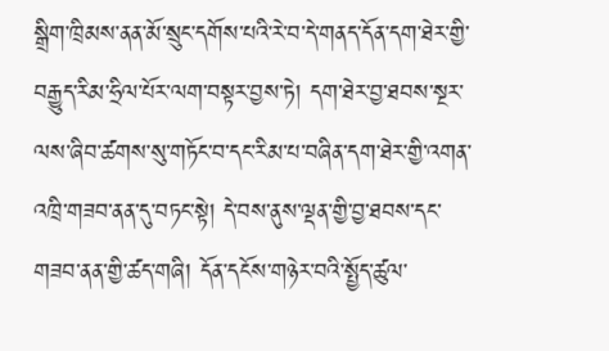སྒྲིག་ཁྲིམས་ནན་མོ་སྲུང་དགོས་པའི་རེ་བ་དེ་གནད་དོན་དག་ཐེར་གྱི་བརྒྱུད་རིམ་ཧྲིལ་པོར་ལག་བསྟར་བྱས་ཏེ། དག་ཐེར་བྱ་ཐབས་སྔར་ལས་ཞིབ་ཚགས་སུ་གཏོང་བ་དང་རིམ་པ་བཞིན་དག་ཐེར་གྱི་འགན་འཁྲི་གཟབ་ནན་དུ་བཏང་སྟེ། དེ་བས་ནུས་ལྡན་གྱི་བྱ་ཐབས་དང་གཟབ་ནན་གྱི་ཚད་གཞི། དོན་དངོས་གཉེར་བའི་སྤྱོད་ཚུལ་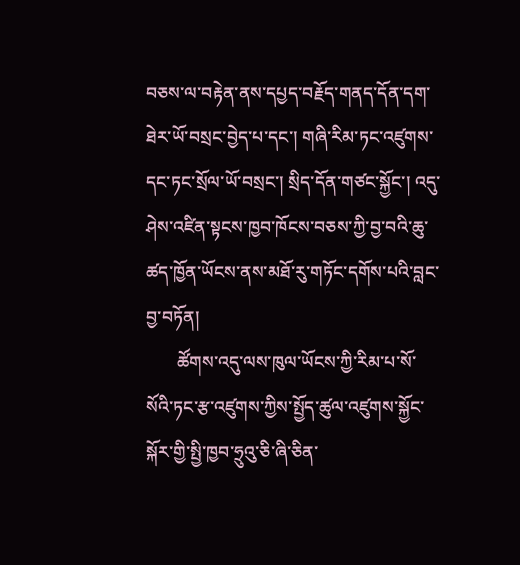བཅས་ལ་བརྟེན་ནས་དཔྱད་བརྗོད་གནད་དོན་དག་ཐེར་ཡོ་བསྲང་བྱེད་པ་དང་། གཞི་རིམ་ཏང་འཛུགས་དང་ཏང་སྲོལ་ཡོ་བསྲང་། སྲིད་དོན་གཙང་སྐྱོང་། འདུ་ཤེས་འཛིན་སྟངས་ཁྱབ་ཁོངས་བཅས་ཀྱི་བྱ་བའི་ཆུ་ཚད་ཁྱོན་ཡོངས་ནས་མཐོ་རུ་གཏོང་དགོས་པའི་བླང་བྱ་བཏོན།
       ཚོགས་འདུ་ལས་ཁུལ་ཡོངས་ཀྱི་རིམ་པ་སོ་སོའི་ཏང་རྩ་འཛུགས་ཀྱིས་སྤྱོད་ཚུལ་འཛུགས་སྐྱོང་སྐོར་གྱི་སྤྱི་ཁྱབ་ཧྲུའུ་ཅི་ཞི་ཅིན་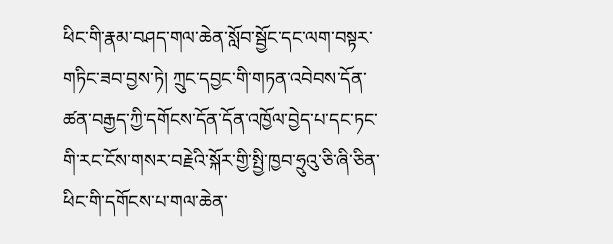ཕིང་གི་རྣམ་བཤད་གལ་ཆེན་སློབ་སྦྱོང་དང་ལག་བསྟར་གཏིང་ཟབ་བྱས་ཏེ། ཀྲུང་དབྱང་གི་གཏན་འབེབས་དོན་ཚན་བརྒྱད་ཀྱི་དགོངས་དོན་དོན་འཁྱོལ་བྱེད་པ་དང་ཏང་གི་རང་ངོས་གསར་བརྗེའི་སྐོར་གྱི་སྤྱི་ཁྱབ་ཧྲུའུ་ཅི་ཞི་ཅིན་ཕིང་གི་དགོངས་པ་གལ་ཆེན་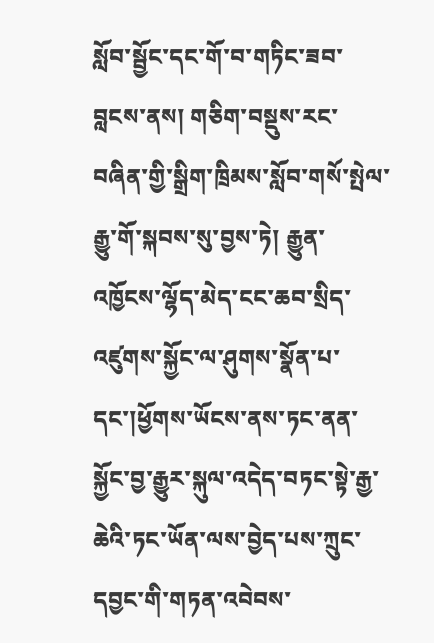སློབ་སྦྱོང་དང་གོ་བ་གཏིང་ཟབ་བླངས་ནས། གཅིག་བསྡུས་རང་བཞིན་གྱི་སྒྲིག་ཁྲིམས་སློབ་གསོ་སྤེལ་རྒྱུ་གོ་སྐབས་སུ་བྱས་ཏེ། རྒྱུན་འཁྱོངས་ལྷོད་མེད་ངང་ཆབ་སྲིད་འཛུགས་སྐྱོང་ལ་ཤུགས་སྣོན་པ་དང་།ཕྱོགས་ཡོངས་ནས་ཏང་ནན་སྐྱོང་བྱ་རྒྱུར་སྐུལ་འདེད་བཏང་སྟེ་རྒྱ་ཆེའི་ཏང་ཡོན་ལས་བྱེད་པས་ཀྲུང་དབྱང་གི་གཏན་འབེབས་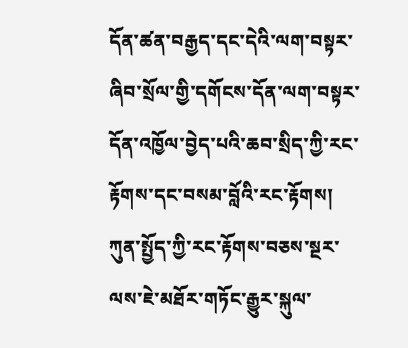དོན་ཚན་བརྒྱད་དང་དེའི་ལག་བསྟར་ཞིབ་སྲོལ་གྱི་དགོངས་དོན་ལག་བསྟར་དོན་འཁྱོལ་བྱེད་པའི་ཆབ་སྲིད་ཀྱི་རང་རྟོགས་དང་བསམ་བློའི་རང་རྟོགས། ཀུན་སྤྱོད་ཀྱི་རང་རྟོགས་བཅས་སྔར་ལས་ཇེ་མཐོར་གཏོང་རྒྱུར་སྐུལ་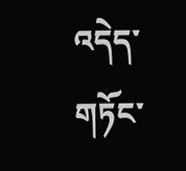འདེད་གཏོང་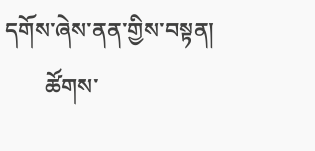དགོས་ཞེས་ནན་གྱིས་བསྟན།
       ཚོགས་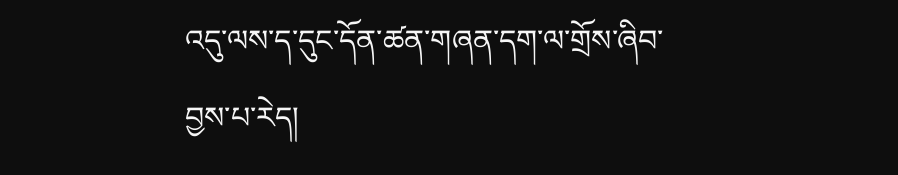འདུ་ལས་ད་དུང་དོན་ཚན་གཞན་དག་ལ་གྲོས་ཞིབ་བྱས་པ་རེད།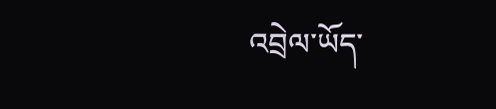འབྲེལ་ཡོད་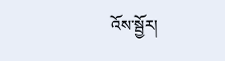འོས་སྦྱོར།